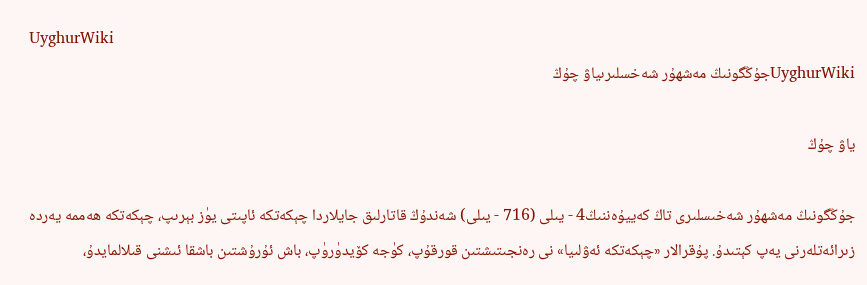UyghurWiki
UyghurWikiجۇڭگونىڭ مەشھۇر شەخسلىرىياۋ چۇڭ

ياۋ چۇڭ

جۇڭگونىڭ مەشھۇر شەخىسلىرى تاڭ كەييۇەننىڭ4 - يىلى (716 - يىلى) شەندۇڭ قاتارلىق جايلاردا چېكەتكە ئاپىتى يۈز بېرىپ، چېكەتكە ھەممە يەردە زىرائەتلەرنى يەپ كېتىدۇ. پۇقرالار «چېكەتكە ئەۋلىيا» نى رەنجىتىشتىن قورقۇپ، كۈجە كۆيدۈرۈپ، باش ئۇرۇشتىن باشقا ئىشنى قىلالمايدۇ،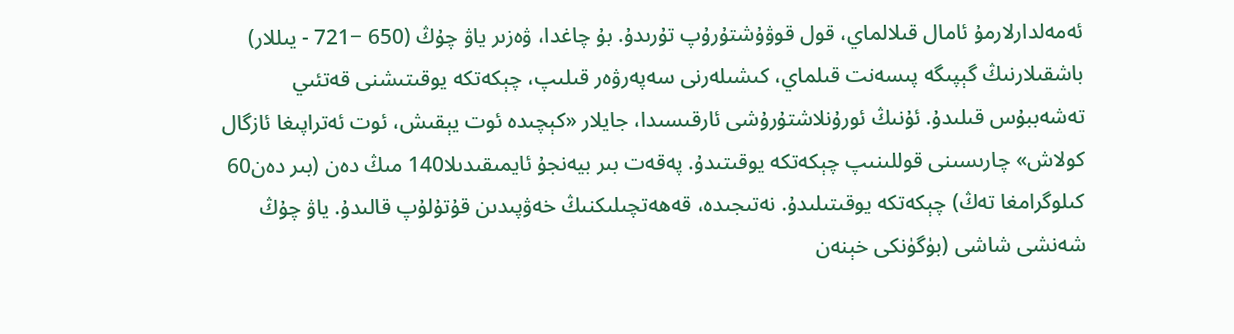ئەمەلدارلارمۇ ئامال قىلالماي، قول قوۋۇشتۇرۇپ تۇرىدۇ. بۇ چاغدا، ۋەزىر ياۋ چۇڭ (650 −721 - يىللار) باشقىلارنىڭ گېپىگە پىسەنت قىلماي، كىشىلەرنى سەپەرۋەر قىلىپ، چېكەتكە يوقىتىشنى قەتئىي تەشەببۇس قىلىدۇ. ئۇنىڭ ئورۇنلاشتۇرۇشى ئارقىسىدا، جايلار «كېچىدە ئوت يېقىش، ئوت ئەتراپىغا ئازگال كولاش» چارىسىنى قوللىنىپ چېكەتكە يوقىتىدۇ. پەقەت بىر بيەنجۇ ئايمىقىدىلا140 مىڭ دەن (بىر دەن60 كىلوگرامغا تەڭ) چېكەتكە يوقىتىلىدۇ. نەتىجىدە، قەھەتچىلىكنىڭ خەۋپىدىن قۇتۇلۇپ قالىدۇ. ياۋ چۇڭ شەنشى شاشى (بۈگۈنكى خېنەن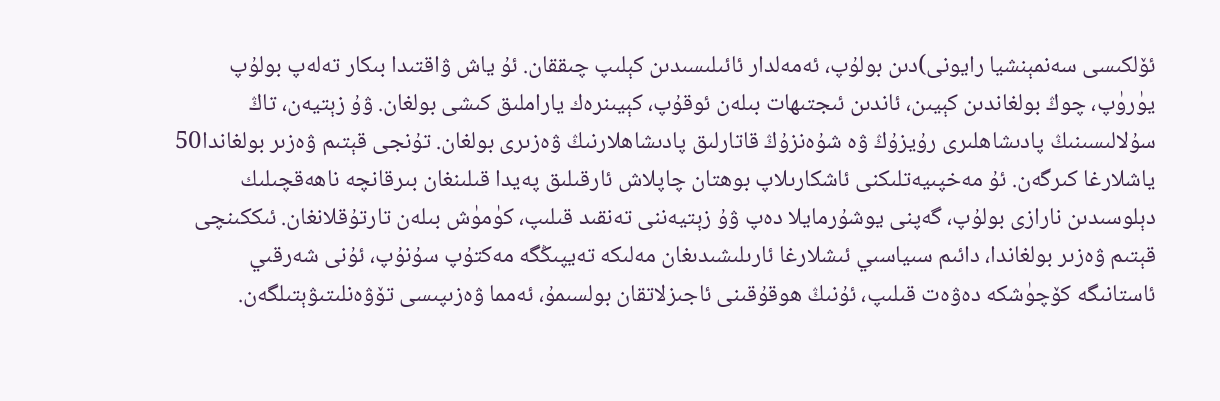ئۆلكىسى سەنمېنشيا رايونى)دىن بولۇپ، ئەمەلدار ئائىلىسىدىن كېلىپ چىققان. ئۇ ياش ۋاقتىدا بىكار تەلەپ بولۇپ يۈرۈپ، چوڭ بولغاندىن كېيىن، ئاندىن ئىجتىھات بىلەن ئوقۇپ، كېيىنرەك ياراملىق كىشى بولغان. ۋۇ زېتيەن، تاڭ سۇلالىسىنىڭ پادىشاھلىرى رۇيزۇڭ ۋە شۇەنزۇڭ قاتارلىق پادىشاھلارنىڭ ۋەزىرى بولغان. تۇنجى قېتىم ۋەزىر بولغاندا50 ياشلارغا كىرگەن. ئۇ مەخپىيەتلىكنى ئاشكارىلاپ بوھتان چاپلاش ئارقىلىق پەيدا قىلىنغان بىرقانچە ناھەقچىلىك دېلوسىدىن نارازى بولۇپ، گەپنى يوشۇرمايلا دەپ ۋۇ زېتيەننى تەنقىد قىلىپ، كۈمۈش بىلەن تارتۇقلانغان. ئىككىنچى قېتىم ۋەزىر بولغاندا، دائىم سىياسىي ئىشلارغا ئارىلىشىدىغان مەلىكە تەيپىڭگە مەكتۇپ سۇنۇپ، ئۇنى شەرقىي ئاستانىگە كۆچۈشكە دەۋەت قىلىپ، ئۇنىڭ ھوقۇقىنى ئاجىزلاتقان بولسىمۇ، ئەمما ۋەزىپىسى تۆۋەنلىتىۋېتىلگەن.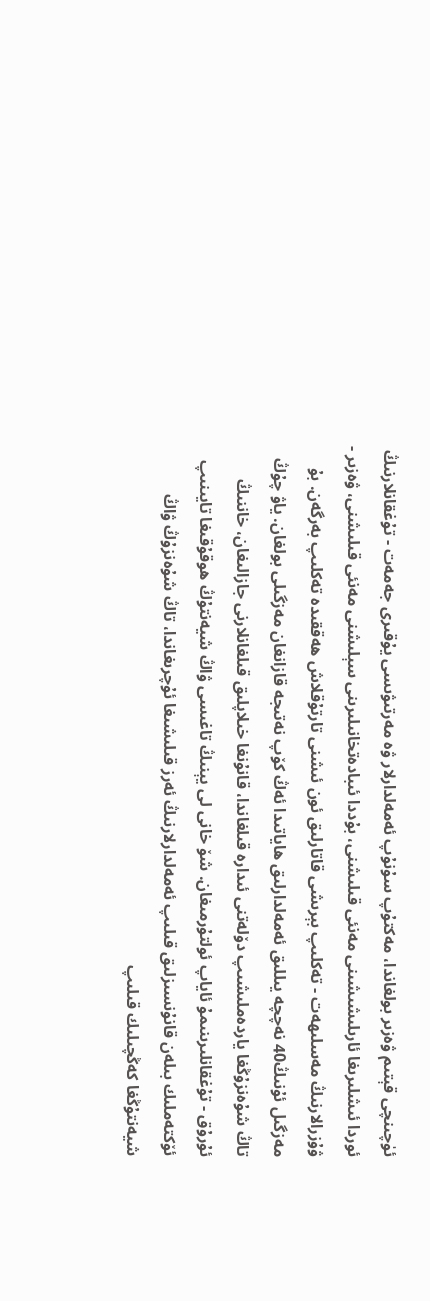ئۈچىنچى قېتىم ۋەزىر بولغاندا، مەكتۇپ سۇنۇپ ئەمەلدارلار ۋە مەرتىۋىسى يۇقىرى جەمەت - تۇغقانلارنىڭ ئوردا ئىشلىرىغا ئارىلىشىشىنى مەنئى قىلىشنى، بۇددا ئىبادەتخانىلىرىنى سېلىشنى مەنئى قىلىشنى، ۋەزىر - ۋۇزرالارنىڭ مەسلىھەت - تەكلىپ بېرىشى قاتارلىق ئون ئىشنى تارتۇقلاش ھەققىدە تەكلىپ بەرگەن. بۇ مەزگىل ئۇنىڭ40 نەچچە يىللىق ئەمەلدارلىق ھاياتىدا ئەڭ كۆپ نەتىجە قازانغان مەزگىلى بولغان. ياۋ چۇڭ تاڭ شۇەنزۇڭغا ياردەملىشىپ دۆلەتنى ئىدارە قىلغاندا، قانۇنغا خىلاپلىق قىلغانلارنى جازالىغان، خاننىڭ ئۇرۇق - تۇغقانلىرىنىمۇ ئاياپ ئولتۇرمىغان. شۆ خانى لى يېنىڭ تاغىسى ۋاڭ شيەنتۇڭ ھوقۇقىغا تايىنىپ ئۆكتەملىك بىلەن قانۇنسىزلىق قىلىپ ئەمەلدارلارنىڭ ئەرز قىلىشىغا ئۇچرىغاندا، تاڭ شۇەنزۇڭ ۋاڭ شيەنتۇڭغا كەڭچىلىك قىلىپ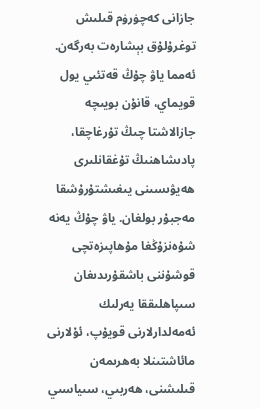جازانى كەچۈرۈم قىلىش توغرۇلۇق بېشارەت بەرگەن. ئەمما ياۋ چۇڭ قەتئىي يول قويماي، قانۇن بويىچە جازالاشتا چىڭ تۇرغاچقا، پادىشاھنىڭ تۇغقانلىرى ھەيۋىسىنى يىغىشتۇرۇشقا مەجبۇر بولغان. ياۋ چۇڭ يەنە شۇەنزۇڭغا مۇھاپىزەتچى قوشۇننى باشقۇرىدىغان سىپاھلىققا يەرلىك ئەمەلدارلارنى قويۇپ، ئۇلارنى مائاشتىنلا بەھرىمەن قىلىشنى، ھەربىي، سىياسىي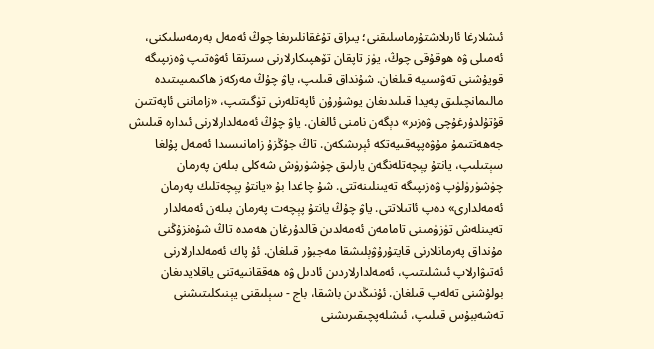ئىشلارغا ئارىلاشتۇرماسلىقنى؛ يىراق تۇغقانلىرىغا چوڭ ئەمەل بەرمەسلىكنى، ئەمىلى ۋە ھوقۇقى چوڭ، يۈز تاپقان تۆھپىكارلارنى سىرتقا ئەۋەتىپ ۋەزىپىگە قويۇشنى تەۋسىيە قىلغان. شۇنداق قىلىپ، ياۋ چۇڭ مەركەز ھاكىمىيىتىدە مالىمانچىلىق پەيدا قىلىدىغان يوشۇرۇن ئاپەتلەرنى تۈگىتىپ، «زاماننى ئاپەتتىن قۇتۇلدۇرغۇچى ۋەزىر» دېگەن نامنى ئالغان. ياۋ چۇڭ ئەمەلدارلارنى ئىدارە قىلىش جەھەتتىمۇ مۇۋەپپەقىيەتكە ئېرىشكەن. تاڭ جۇڭزۇ زامانىسىدا ئەمەل پۇلغا سېتىلىپ، يانتۇ پېچەتلەنگەن يارلىق چۈشۈرۈش شەكلى بىلەن پەرمان چۈشۈرۈلۈپ ۋەزىپىگە تەيىنلىنەتتى. شۇ چاغدا بۇ «يانتۇ پېچەتلىك پەرمان ئەمەلدارى» دەپ ئاتىلاتتى. ياۋ چۇڭ يانتۇ پېچەت پەرمان بىلەن ئەمەلدار تەيىنلەش تۈزۈمىنى تامامەن ئەمەلدىن قالدۇرغان ھەمدە تاڭ شۇەنزۇڭنى مۇنداق پەرمانلارنى قايتۇرۇۋېلىشقا مەجبۇر قىلغان. ئۇ پاك ئەمەلدارلارنى ئەتىۋارلاپ ئىشلىتىپ، ئەمەلدارلاردىن ئادىل ۋە ھەققانىيەتنى ياقلايدىغان بولۇشنى تەلەپ قىلغان. ئۇنىڭدىن باشقا، باج - سېلىقنى يېنىكلىتىشنى تەشەببۇس قىلىپ، ئىشلەپچىقىرىشنى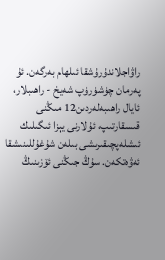راۋاجلاندۇرۇشقا ئىلھام بەرگەن. ئۇ پەرمان چۈشۈرۈپ شەيخ - راھىبلار، ئايال راھىبەلەردىن12 مىڭنى قىسقارتىپ، ئۇلارنى يېزا ئىگىلىك ئىشلەپچىقىرىشى بىلەن شۇغۇللىنىشقا ئەۋەتكەن. سۇڭ جىڭنى ئۆزىنىڭ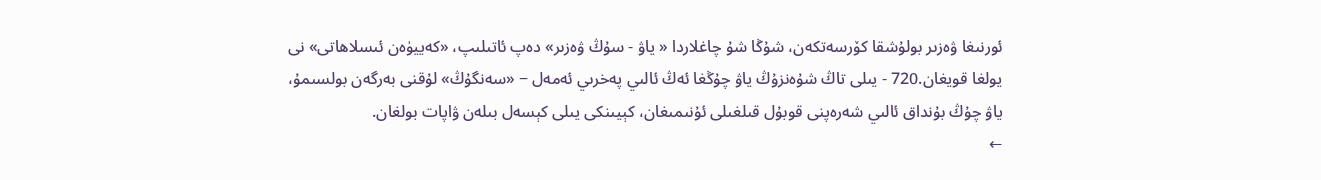ئورنىغا ۋەزىر بولۇشقا كۆرسەتكەن، شۇڭا شۇ چاغلاردا « ياۋ - سۇڭ ۋەزىر» دەپ ئاتىلىپ، «كەييۈەن ئىسلاھاتى» نى يولغا قويغان.720 - يىلى تاڭ شۇەنزۇڭ ياۋ چۇڭغا ئەڭ ئالىي پەخرىي ئەمەل − «سەنگۇڭ» لۇقنى بەرگەن بولسىمۇ، ياۋ چۇڭ بۇنداق ئالىي شەرەپنى قوبۇل قىلغىلى ئۇنىمىغان، كېيىنكى يىلى كېسەل بىلەن ۋاپات بولغان.
←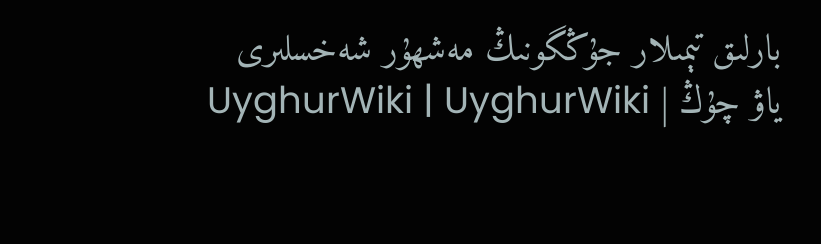بارلىق تېمىلار جۇڭگونىڭ مەشھۇر شەخسلىرى
ياۋ چۇڭ | UyghurWiki | UyghurWiki